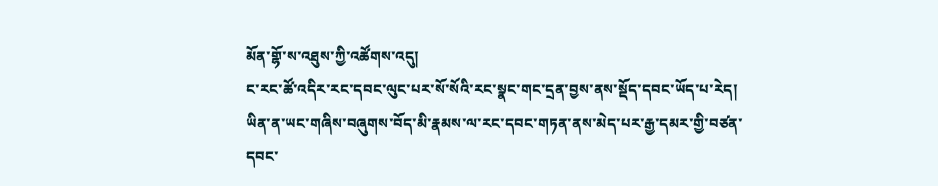མོན་གྷོ་ས་འཐུས་ཀྱི་འཚོགས་འདུ།
ང་རང་ཚོ་འདིར་རང་དབང་ལུང་པར་སོ་སོའི་རང་སྣང་གང་དྲན་བྱས་ནས་སྡོད་དབང་ཡོད་པ་རེད། ཡིན་ན་ཡང་གཞིས་བཞུགས་བོད་མི་རྣམས་ལ་རང་དབང་གཏན་ནས་མེད་པར་རྒྱ་དམར་གྱི་བཙན་དབང་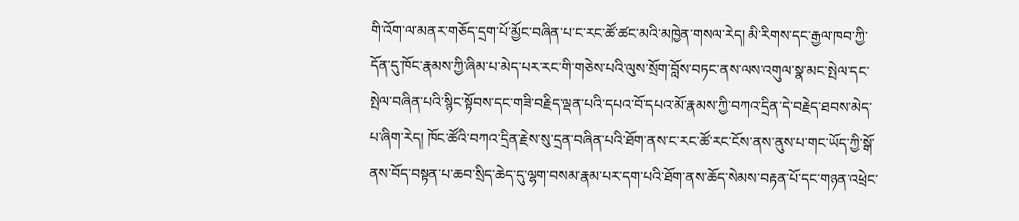གི་འོག་ལ་མནར་གཅོད་དྲག་པོ་མྱོང་བཞིན་པ་ང་རང་ཚོ་ཚང་མའི་མཁྱེན་གསལ་རེད། མི་རིགས་དང་རྒྱལ་ཁབ་ཀྱི་དོན་དུ་ཁོང་རྣམས་ཀྱི་ཞིམ་པ་མེད་པར་རང་གི་གཅེས་པའི་ལུས་སྲོག་བློས་བཏང་ནས་ལས་འགུལ་སྣ་མང་སྤེལ་དང་སྤེལ་བཞིན་པའི་སྙིང་སྟོབས་དང་གཟི་བརྗིད་ལྡན་པའི་དཔའ་བོ་དཔའ་མོ་རྣམས་ཀྱི་བཀའ་དྲིན་དེ་བརྗེད་ཐབས་མེད་པ་ཞིག་རེད། ཁོང་ཚོའི་བཀའ་དྲིན་རྗེས་སུ་དྲན་བཞིན་པའི་ཐོག་ནས་ང་རང་ཚོ་རང་ངོས་ནས་ནུས་པ་གང་ཡོད་ཀྱི་སྒོ་ནས་བོད་བསྟན་པ་ཆབ་སྲིད་ཆེད་དུ་ལྷག་བསམ་རྣམ་པར་དག་པའི་ཐོག་ནས་ཆོད་སེམས་བརྟན་པོ་དང་གཉན་འཕྲེང་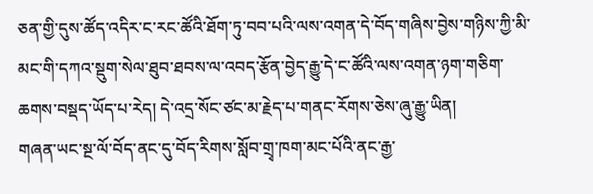ཅན་གྱི་དུས་ཚོད་འདིར་ང་རང་ཚོའི་ཐོག་ཏུ་བབ་པའི་ལས་འགན་དེ་བོད་གཞིས་བྱེས་གཉིས་ཀྱི་མི་མང་གི་དཀའ་སྡུག་སེལ་ཐུབ་ཐབས་ལ་འབད་རྩོན་བྱེད་རྒྱུ་དེ་ང་ཚོའི་ལས་འགན་ཉག་གཅིག་ཆགས་བསྡད་ཡོད་པ་རེད། དེ་འདྲ་སོང་ཙང་མ་རྗེད་པ་གནང་རོགས་ཅེས་ཞུ་རྒྱུ་ཡིན།
གཞན་ཡང་སྔ་ལོ་བོད་ནང་དུ་བོད་རིགས་སློབ་གྲྭ་ཁག་མང་པོའི་ནང་རྒྱ་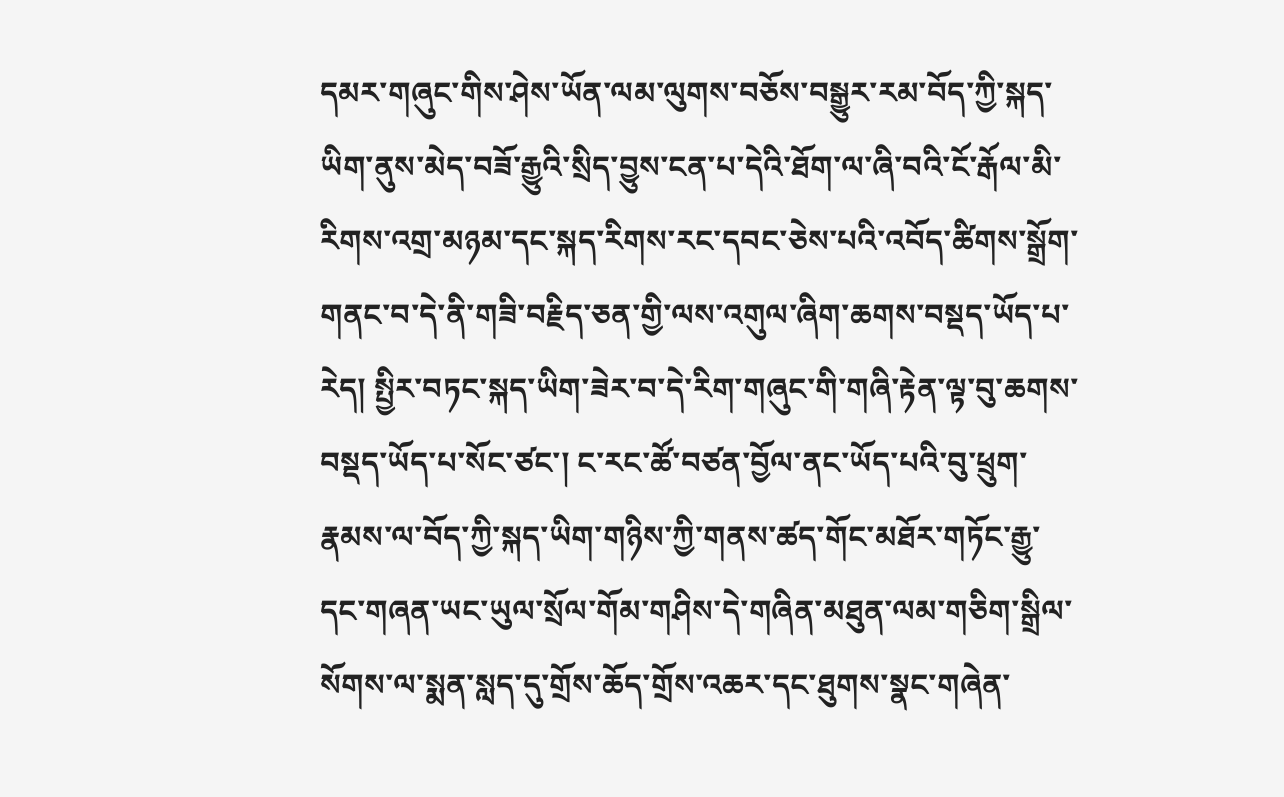དམར་གཞུང་གིས་ཤེས་ཡོན་ལམ་ལུགས་བཅོས་བསྒྱུར་རམ་བོད་ཀྱི་སྐད་ཡིག་ནུས་མེད་བཟོ་རྒྱུའི་སྲིད་བྱུས་ངན་པ་དེའི་ཐོག་ལ་ཞི་བའི་ངོ་རྒོལ་མི་རིགས་འགྲ་མཉམ་དང་སྐད་རིགས་རང་དབང་ཅེས་པའི་འབོད་ཚིགས་སྒྲོག་གནང་བ་དེ་ནི་གཟི་བརྗིད་ཅན་གྱི་ལས་འགུལ་ཞིག་ཆགས་བསྡད་ཡོད་པ་རེད། སྤྱིར་བཏང་སྐད་ཡིག་ཟེར་བ་དེ་རིག་གཞུང་གི་གཞི་རྟེན་ལྟ་བུ་ཆགས་བསྡད་ཡོད་པ་སོང་ཙང་། ང་རང་ཚོ་བཙན་བྱོལ་ནང་ཡོད་པའི་བུ་ཕྲུག་རྣམས་ལ་བོད་ཀྱི་སྐད་ཡིག་གཉིས་ཀྱི་གནས་ཚད་གོང་མཐོར་གཏོང་རྒྱུ་དང་གཞན་ཡང་ཡུལ་སྲོལ་གོམ་གཤིས་དེ་གཞིན་མཐུན་ལམ་གཅིག་སྒྲིལ་སོགས་ལ་སྨན་སླད་དུ་གྲོས་ཆོད་གྲོས་འཆར་དང་ཐུགས་སྣང་གཞེན་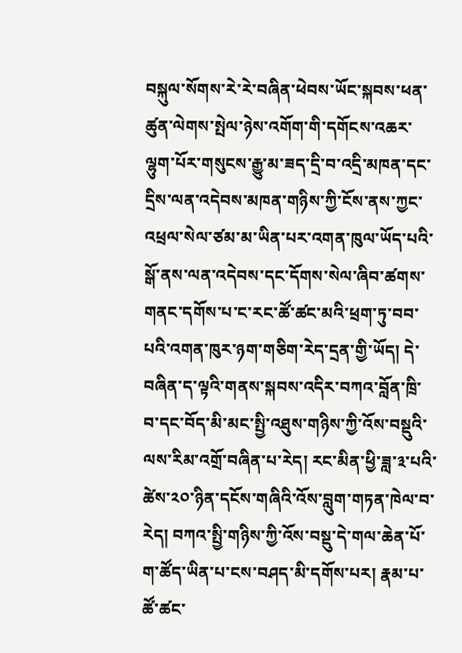བསྐུལ་སོགས་རེ་རེ་བཞིན་ཕེབས་ཡོང་སྐབས་ཕན་ཚུན་ལེགས་སྤེལ་ཉེས་འགོག་གི་དགོངས་འཆར་ལྷུག་པོར་གསུངས་རྒྱུ་མ་ཟད་དྲི་བ་འདྲི་མཁན་དང་དྲིས་ལན་འདེབས་མཁན་གཉིས་ཀྱི་ངོས་ནས་ཀྱང་འཕྲལ་སེལ་ཙམ་མ་ཡིན་པར་འགན་ཁུལ་ཡོད་པའི་སྒོ་ནས་ལན་འདེབས་དང་དོགས་སེལ་ཞིབ་ཚགས་གནང་དགོས་པ་ང་རང་ཚོ་ཚང་མའི་ཕྲག་ཏུ་བབ་པའི་འགན་ཁུར་ཉག་གཅིག་རེད་དྲན་གྱི་ཡོད། དེ་བཞིན་ད་ལྟའི་གནས་སྐབས་འདིར་བཀའ་བློན་ཁྲི་བ་དང་བོད་མི་མང་སྤྱི་འཐུས་གཉིས་ཀྱི་འོས་བསྡུའི་ལས་རིམ་འགྲོ་བཞིན་པ་རེད། རང་མིན་ཕྱི་ཟླ་༣་པའི་ཚེས་༢༠་ཉིན་དངོས་གཞིའི་འོས་བླུག་གཏན་ཁེལ་བ་རེད། བཀའ་སྤྱི་གཉིས་ཀྱི་འོས་བསྡུ་དེ་གལ་ཆེན་པོ་ག་ཚོད་ཡིན་པ་ངས་བཤད་མི་དགོས་པར། རྣམ་པ་ཚོ་ཚང་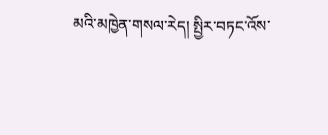མའི་མཁྱེན་གསལ་རེད། སྤྱིར་བཏང་འོས་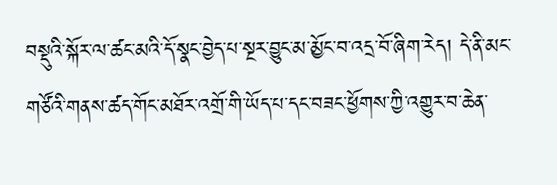བསྡུའི་སྐོར་ལ་ཚང་མའི་དོ་སྣང་བྱེད་པ་སྔར་བྱུང་མ་མྱོང་བ་འདྲ་བོ་ཞིག་རེད། དེ་ནི་མང་གཙོའི་གནས་ཚད་གོང་མཐོར་འགྲོ་གི་ཡོད་པ་དང་བཟང་ཕྱོགས་ཀྱི་འགྱུར་བ་ཆེན་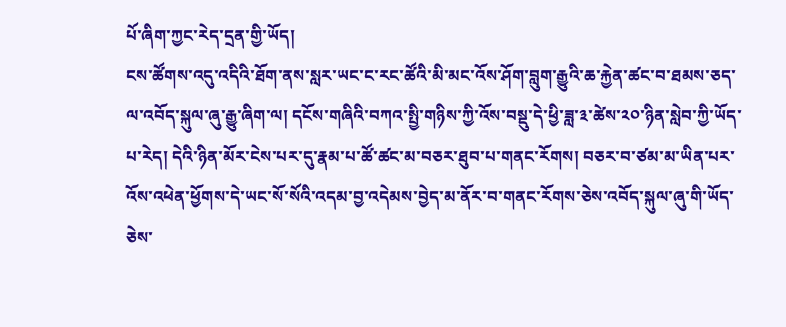པོ་ཞིག་ཀྱང་རེད་དྲན་གྱི་ཡོད།
ངས་ཚོགས་འདུ་འདིའི་ཐོག་ནས་སླར་ཡང་ང་རང་ཚོའི་མི་མང་འོས་ཤོག་བླུག་རྒྱུའི་ཆ་རྐྱེན་ཚང་བ་ཐམས་ཅད་ལ་འབོད་སྐུལ་ཞུ་རྒྱུ་ཞིག་ལ། དངོས་གཞིའི་བཀའ་སྤྱི་གཉིས་ཀྱི་འོས་བསྡུ་དེ་ཕྱི་ཟླ་༣་ཚེས་༢༠་ཉིན་སླེབ་ཀྱི་ཡོད་པ་རེད། དེའི་ཉིན་མོར་ངེས་པར་དུ་རྣམ་པ་ཚོ་ཚང་མ་བཅར་ཐུབ་པ་གནང་རོགས། བཅར་བ་ཙམ་མ་ཡིན་པར་འོས་འཕེན་ཕྱོགས་དེ་ཡང་སོ་སོའི་འདམ་བྱ་འདེམས་བྱེད་མ་ནོར་བ་གནང་རོགས་ཅེས་འབོད་སྐུལ་ཞུ་གི་ཡོད་ཅེས་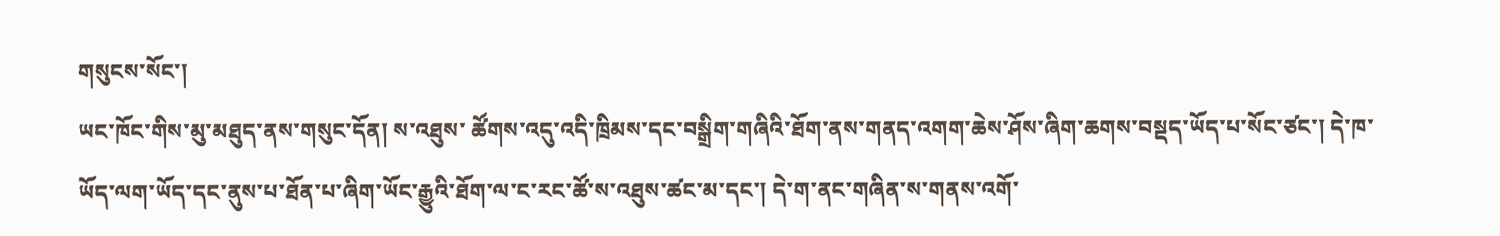གསུངས་སོང་།
ཡང་ཁོང་གིས་མུ་མཐུད་ནས་གསུང་དོན། ས་འཐུས་ ཚོགས་འདུ་འདི་ཁྲིམས་དང་བསྒྲིག་གཞིའི་ཐོག་ནས་གནད་འགག་ཆེས་ཤོས་ཞིག་ཆགས་བསྡད་ཡོད་པ་སོང་ཙང་། དེ་ཁ་ཡོད་ལག་ཡོད་དང་ནུས་པ་ཐོན་པ་ཞིག་ཡོང་རྒྱུའི་ཐོག་ལ་ང་རང་ཚོ་ས་འཐུས་ཚང་མ་དང་། དེ་ག་ནང་གཞིན་ས་གནས་འགོ་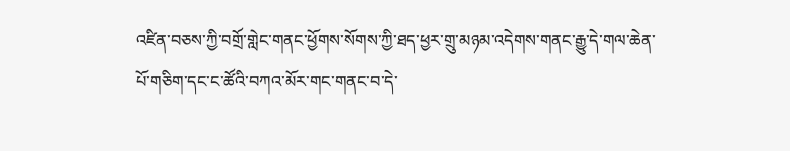འཛིན་བཅས་ཀྱི་བགྲོ་གླེང་གནང་ཕྱོགས་སོགས་ཀྱི་ཐད་ཕྱར་གྲུ་མཉམ་འདེགས་གནང་རྒྱུ་དེ་གལ་ཆེན་པོ་གཅིག་དང་ང་ཚོའི་བཀའ་མོར་གང་གནང་བ་དེ་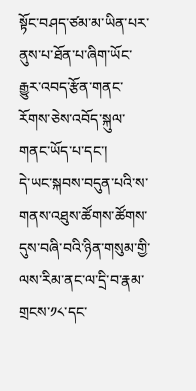སྟོང་བཤད་ཙམ་མ་ཡིན་པར་ནུས་པ་ཐོན་པ་ཞིག་ཡོང་རྒྱུར་འབད་རྩོན་གནང་རོགས་ཅེས་འབོད་སྐུལ་གནང་ཡོད་པ་དང་།
དེ་ཡང་སྐབས་བདུན་པའི་ས་གནས་འཐུས་ཚོགས་ཚོགས་དུས་བཞི་བའི་ཉིན་གསུམ་གྱི་ལས་རིམ་ནང་ལ་དྲི་བ་རྣམ་གྲངས་༡༨་དང་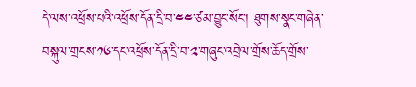དེ་ལས་འཕྲོས་པའི་འཕྲོས་དོན་དྲི་བ་༤༤་ཙམ་བྱུང་སོང་། ཐུགས་སྣང་གཞེན་བསྐུལ་གྲངས་༡༦་དང་འཕྲོས་དོན་དྲི་བ་༢་གཞུང་འབྲེལ་གྲོས་ཆོད་གྲོས་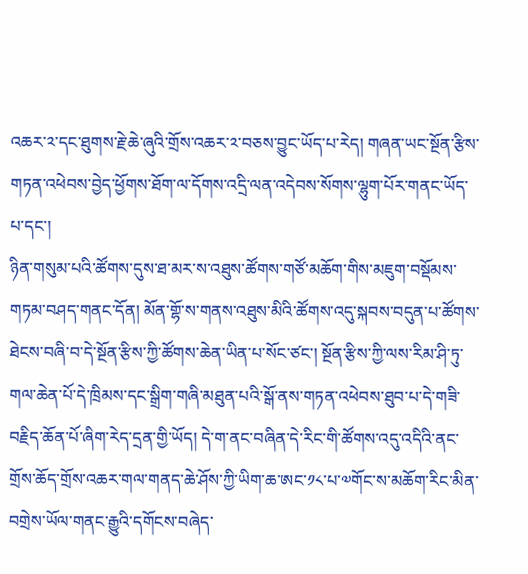འཆར་༢་དང་ཐུགས་རྗེ་ཆེ་ཞུའི་གྲོས་འཆར་༢་བཅས་བྱུང་ཡོད་པ་རེད། གཞན་ཡང་སྔོན་རྩིས་གཏན་འཕེབས་བྱེད་ཕྱོགས་ཐོག་ལ་དོགས་འདྲི་ལན་འདེབས་སོགས་ལྷུག་པོར་གནང་ཡོད་པ་དང་།
ཉིན་གསུམ་པའི་ཚོགས་དུས་ཐ་མར་ས་འཐུས་ཚོགས་གཙོ་མཆོག་གིས་མཇུག་བསྡོམས་གཏམ་བཤད་གནང་དོན། མོན་གྷོ་ས་གནས་འཐུས་མིའི་ཚོགས་འདུ་སྐབས་བདུན་པ་ཚོགས་ཐེངས་བཞི་བ་དེ་སྔོན་རྩིས་ཀྱི་ཚོགས་ཆེན་ཡིན་པ་སོང་ཙང་། སྔོན་རྩིས་ཀྱི་ལས་རིམ་ཤི་ཏུ་གལ་ཆེན་པོ་དེ་ཁྲིམས་དང་སྒྲིག་གཞི་མཐུན་པའི་སྒོ་ནས་གཏན་འཕེབས་ཐུབ་པ་དེ་གཟི་བརྗིད་ཆོན་པོ་ཞིག་རེད་དྲན་གྱི་ཡོད། དེ་ག་ནང་བཞིན་དེ་རིང་གི་ཚོགས་འདུ་འདིའི་ནང་གྲོས་ཆོད་གྲོས་འཆར་གལ་གནད་ཆེ་ཤོས་ཀྱི་ཡིག་ཆ་ཨང་༡༨་པ་༧གོང་ས་མཆོག་རིང་མིན་བགྲེས་ཡོལ་གནང་རྒྱུའི་དགོངས་བཞེད་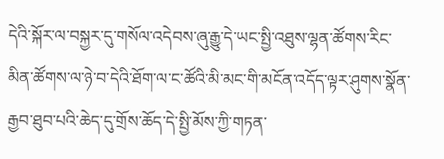དེའི་སྐོར་ལ་བསྐྱར་དུ་གསོལ་འདེབས་ཞུ་རྒྱུ་དེ་ཡང་སྤྱི་འཐུས་ལྷན་ཚོགས་རིང་མིན་ཚོགས་ལ་ཉེ་བ་དེའི་ཐོག་ལ་ང་ཚོའི་མི་མང་གི་མངོན་འདོད་ལྟར་ཤུགས་སྣོན་རྒྱབ་ཐུབ་པའི་ཆེད་དུ་གྲོས་ཆོད་དེ་སྤྱི་མོས་ཀྱི་གཏན་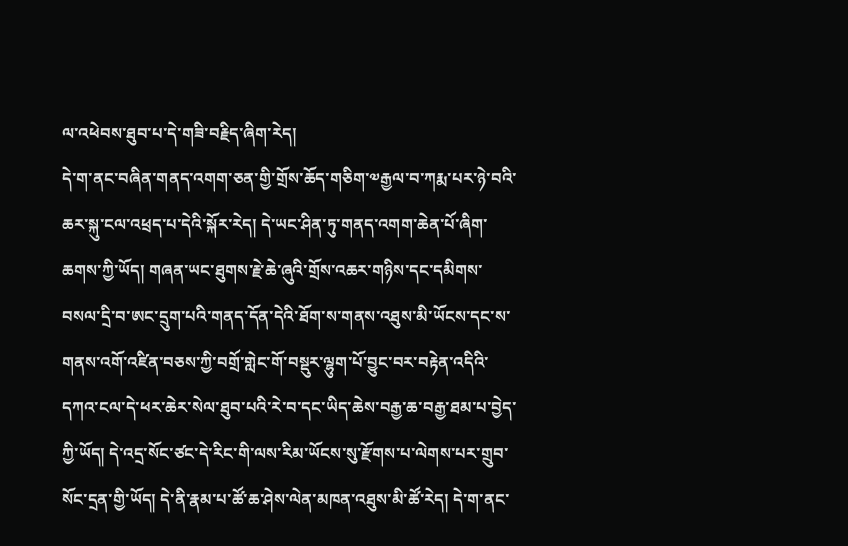ལ་འཕེབས་ཐུབ་པ་དེ་གཟི་བརྗིད་ཞིག་རེད།
དེ་ག་ནང་བཞིན་གནད་འགག་ཅན་གྱི་གྲོས་ཆོད་གཅིག་༧རྒྱལ་བ་ཀརྨ་པར་ཉེ་བའི་ཆར་སྐུ་ངལ་འཕྲད་པ་དེའི་སྐོར་རེད། དེ་ཡང་ཤིན་ཏུ་གནད་འགག་ཆེན་པོ་ཞིག་ཆགས་ཀྱི་ཡོད། གཞན་ཡང་ཐུགས་རྗེ་ཆེ་ཞུའི་གྲོས་འཆར་གཉིས་དང་དམིགས་བསལ་དྲི་བ་ཨང་དྲུག་པའི་གནད་དོན་དེའི་ཐོག་ས་གནས་འཐུས་མི་ཡོངས་དང་ས་གནས་འགོ་འཛིན་བཅས་ཀྱི་བགྲོ་གླེང་གོ་བསྡུར་ལྷུག་པོ་བྱུང་བར་བརྟེན་འདིའི་དཀའ་ངལ་དེ་ཕར་ཆེར་སེལ་ཐུབ་པའི་རེ་བ་དང་ཡིད་ཆེས་བརྒྱ་ཆ་བརྒྱ་ཐམ་པ་བྱེད་ཀྱི་ཡོད། དེ་འདྲ་སོང་ཙང་དེ་རིང་གི་ལས་རིམ་ཡོངས་སུ་རྫོགས་པ་ལེགས་པར་གྲུབ་སོང་དྲན་གྱི་ཡོད། དེ་ནི་རྣམ་པ་ཚོ་ཆ་ཤེས་ལེན་མཁན་འཐུས་མི་ཚོ་རེད། དེ་ག་ནང་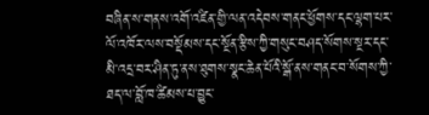བཞིན་ས་གནས་འགོ་འཛིན་གྱི་ལན་འདེབས་གནང་ཕྱོགས་དང་ལྷག་པར་ལོ་འཁོར་ལས་བསྡོམས་དང་སྔོན་རྩིས་ཀྱི་གསུང་བཤད་སོགས་སྔར་དང་མི་འདྲ་བར་ཤིན་ཏུ་ནས་ཐུགས་སྣང་ཆེན་པོའི་སྒོ་ནས་གནང་བ་སོགས་ཀྱི་ཐད་ལ་བློ་ཁ་ཚིམས་པ་བྱུང་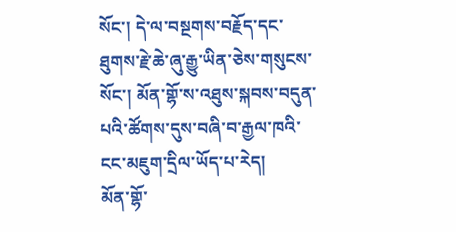སོང་། དེ་ལ་བསྔགས་བརྗོད་དང་ཐུགས་རྗེ་ཆེ་ཞུ་རྒྱུ་ཡིན་ཅེས་གསུངས་སོང་། མོན་གྷོ་ས་འཐུས་སྐབས་བདུན་པའི་ཚོགས་དུས་བཞི་བ་རྒྱལ་ཁའི་ངང་མཇུག་དྲིལ་ཡོད་པ་རེད།
མོན་གྷོ་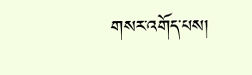གསར་འགོད་པས།